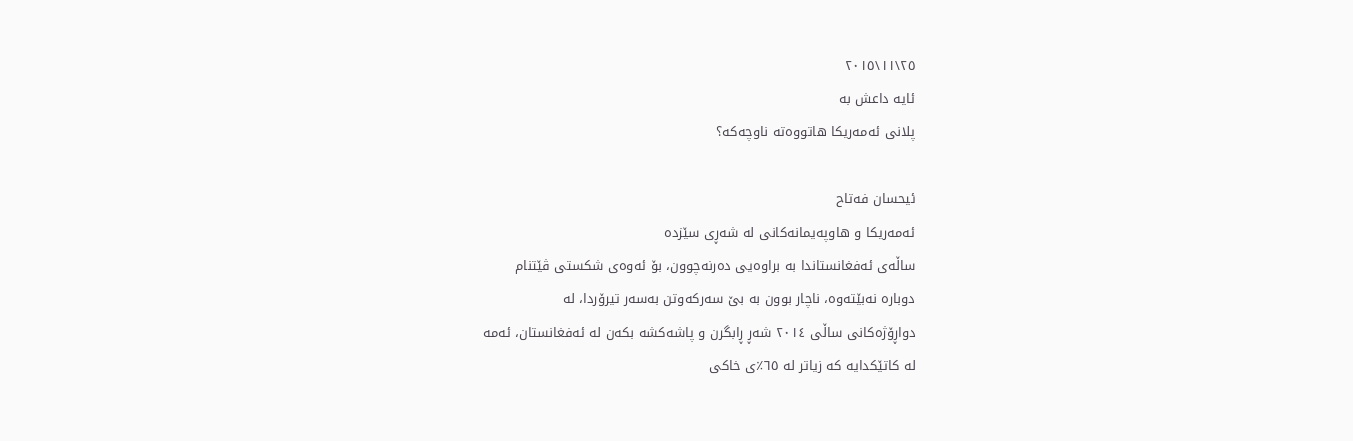٢٥\١١\٢٠١٥
ئایە داعش بە
پلانی ئەمەریکا ھاتووەتە ناوچەکە؟

ئیحسان فەتاح
ئەمەریکا و ھاوپەیمانەکانی لە شەڕی سێزدە
ساڵەی ئەفغانستاندا بە براوەیی دەرنەچوون، بۆ ئەوەی شکستی ڤێتنام
دوبارە نەبێتەوە، ناچار بوون بە بێ سەرکەوتن بەسەر تیرۆردا، لە
دواڕۆژەکانی ساڵی ٢٠١٤ شەڕ ڕابگرن و پاشەکشە بکەن لە ئەفغانستان، ئەمە
لە کاتێکدایە کە زیاتر لە ٦٥٪ی خاکی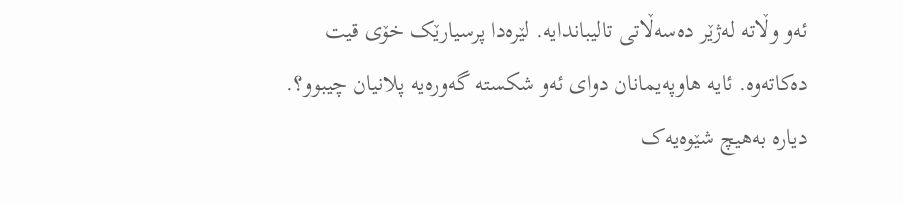ئەو وڵاتە لەژێر دەسەڵاتی تالیباندایە. لێرەدا پرسیارێک خۆی قیت
دەکاتەوە. ئایە ھاوپەیمانان دوای ئەو شکستە گەورەیە پلانیان چیبوو؟.
دیارە بەھیچ شێوەیەک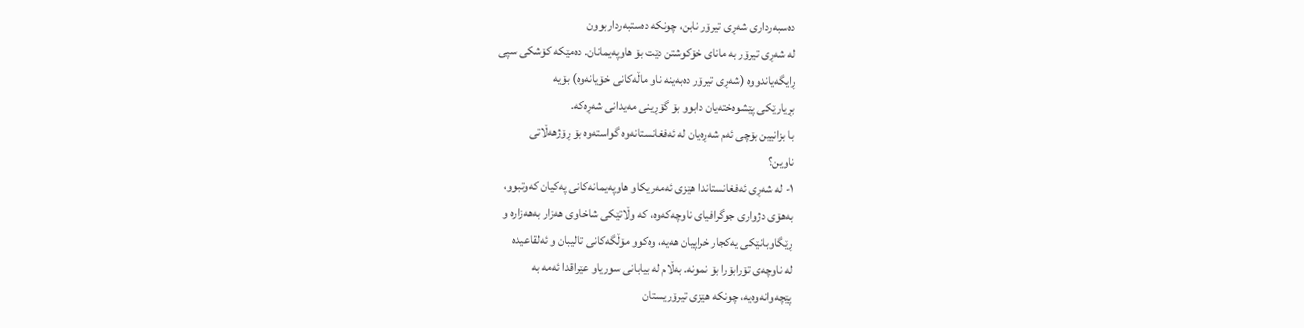دەسبەرداری شەڕی تیرۆر نابن، چونکە دەستبەرداربوون
لە شەڕی تیرۆر بە مانای خۆکوشتن دێت بۆ ھاوپەیمانان. دەمێکە کۆشکی سپی
ڕایگەیاندووە (شەڕی تیرۆر دەبەینە ناو ماڵەکانی خۆیانەوە) بۆیە
بڕیارێکی پێشوەختەیان دابوو بۆ گۆڕینی مەیدانی شەڕەکە.
با بزانیین بۆچی ئەم شەڕەیان لە ئەفغانستانەوە گواستەوە بۆ ڕۆژھەڵاتی
ناوین؟
١- لە شەڕی ئەفغانستاندا ھێزی ئەمەریکاو ھاوپەیمانەکانی پەکیان کەوتبوو،
بەھۆی دژواری جوگرافیای ناوچەکەوە، کە وڵاتێکی شاخاوی ھەزار بەھەزارە و
ڕێگاوبانێکی یەکجار خراپیان ھەیە، وەکوو مۆڵگەکانی تالیبان و ئەلقاعیدە
لە ناوچەی تۆرابۆرا بۆ نمونە. بەڵام لە بیابانی سوریاو عێراقدا ئەمە بە
پێچەوانەوەیە، چونکە ھێزی تیرۆریستان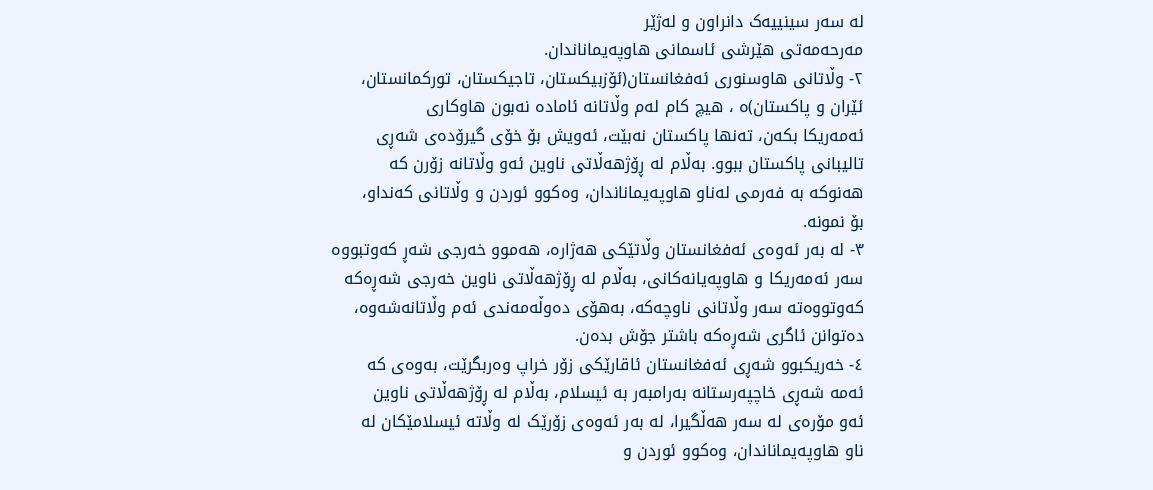لە سەر سینییەک دانراون و لەژێر
مەرحەمەتی ھێرشی ئاسمانی ھاوپەیماناندان.
٢- وڵاتانی ھاوسنوری ئەفغانستان(ئۆزبیکستان، تاجیکستان، تورکمانستان،
ئێران و پاکستان)ە ، ھیچ کام لەم وڵاتانە ئامادە نەبون ھاوکاری
ئەمەریکا بکەن، تەنھا پاکستان نەبێت، ئەویش بۆ خۆی گیرۆدەی شەڕی
تالیبانی پاکستان ببوو. بەڵام لە ڕۆژھەڵاتی ناوین ئەو وڵاتانە زۆرن کە
ھەنوکە بە فەرمی لەناو ھاوپەیماناندان، وەکوو ئوردن و وڵاتانی کەنداو،
بۆ نمونە.
٣- لە بەر ئەوەی ئەفغانستان وڵاتێکی ھەژارە، ھەموو خەرجی شەڕ کەوتبووە
سەر ئەمەریکا و ھاوپەیانەکانی، بەڵام لە ڕۆژھەڵاتی ناوین خەرجی شەڕەکە
کەوتووەتە سەر وڵاتانی ناوچەکە، بەھۆی دەوڵەمەندی ئەم وڵاتانەشەوە،
دەتوانن ئاگری شەڕەکە باشتر جۆش بدەن.
٤- خەریکبوو شەڕی ئەفغانستان ئاقارێکی زۆر خراپ وەربگرێت، بەوەی کە
ئەمە شەڕی خاچپەرستانە بەرامبەر بە ئیسلام، بەڵام لە ڕۆژھەڵاتی ناوین
ئەو مۆرەی لە سەر ھەڵگیرا، لە بەر ئەوەی زۆرێک لە وڵاتە ئیسلامێکان لە
ناو ھاوپەیماناندان، وەکوو ئوردن و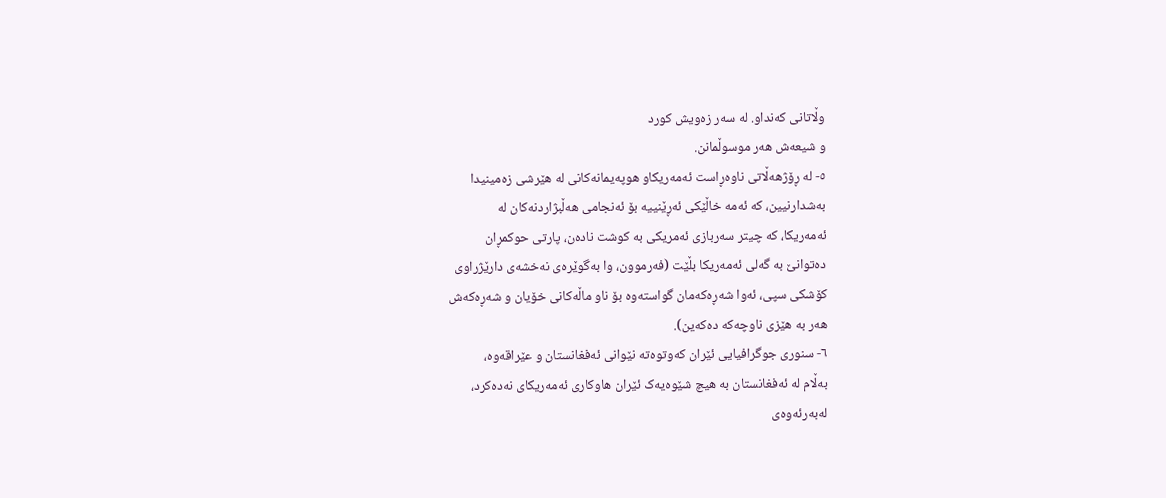وڵاتانی کەنداو. لە سەر زەویش کورد
و شیعەش ھەر موسوڵمانن.
٥- لە ڕۆژھەڵاتی ناوەڕاست ئەمەریکاو ھوپەیمانەکانی لە ھێرشی زەمینیدا
بەشدارنیین، کە ئەمە خاڵێکی ئەڕێنییە بۆ ئەنجامی ھەڵبژاردنەکان لە
ئەمەریکا، کە چیتر سەربازی ئەمریکی بە کوشت نادەن، پارتی حوکمڕان
دەتوانێ بە گەلی ئەمەریکا بڵێت (فەرموون، وا بەگوێرەی نەخشەی دارێژراوی
کۆشکی سپی، ئەوا شەڕەکەمان گواستەوە بۆ ناو ماڵەکانی خۆیان و شەڕەکەش
ھەر بە ھێزی ناوچەکە دەکەین).
٦- سنوری جوگرافیایی ئێران کەوتوەتە نێوانی ئەفغانستان و عێراقەوە،
بەڵام لە ئەفغانستان بە ھیچ شێوەیەک ئێران ھاوکاری ئەمەریکای نەدەکرد،
لەبەرئەوەی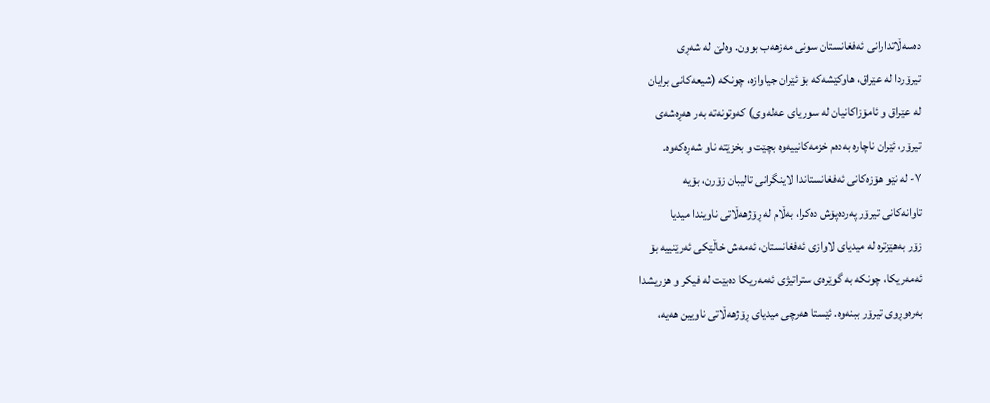دەسەڵاتدارانی ئەفغانستان سونی مەزھەب بوون. وەلێ لە شەڕی
تیرۆردا لە عێراق، ھاوکێشەکە بۆ ئێران جیاوازە، چونکە (شیعەکانی برایان
لە عێراق و ئامۆزاکانیان لە سوریای عەلەوی) کەوتونەتە بەر ھەڕەشەی
تیرۆر، ئێران ناچارە بەدەم خزمەکانییەوە بچێت و بخزێتە ناو شەڕەکەوە.
٧- لە نێو ھۆزەکانی ئەفغانستاندا لاینگرانی تالیبان زۆرن، بۆیە
تاوانەکانی تیرۆر پەردەپۆش دەکرا، بەڵام لە ڕۆژھەڵاتی ناویندا میدیا
زۆر بەھێزترە لە میدیای لاوازی ئەفغانستان، ئەمەش خاڵێکی ئەرێنییە بۆ
ئەمەریکا، چونکە بە گوێرەی ستراتیژی ئەمەریکا دەبێت لە فیکر و ھزریشدا
بەرەوڕوی تیرۆر ببنەوە. ئێستا ھەرچی میدیای ڕۆژھەڵاتی ناویین ھەیە،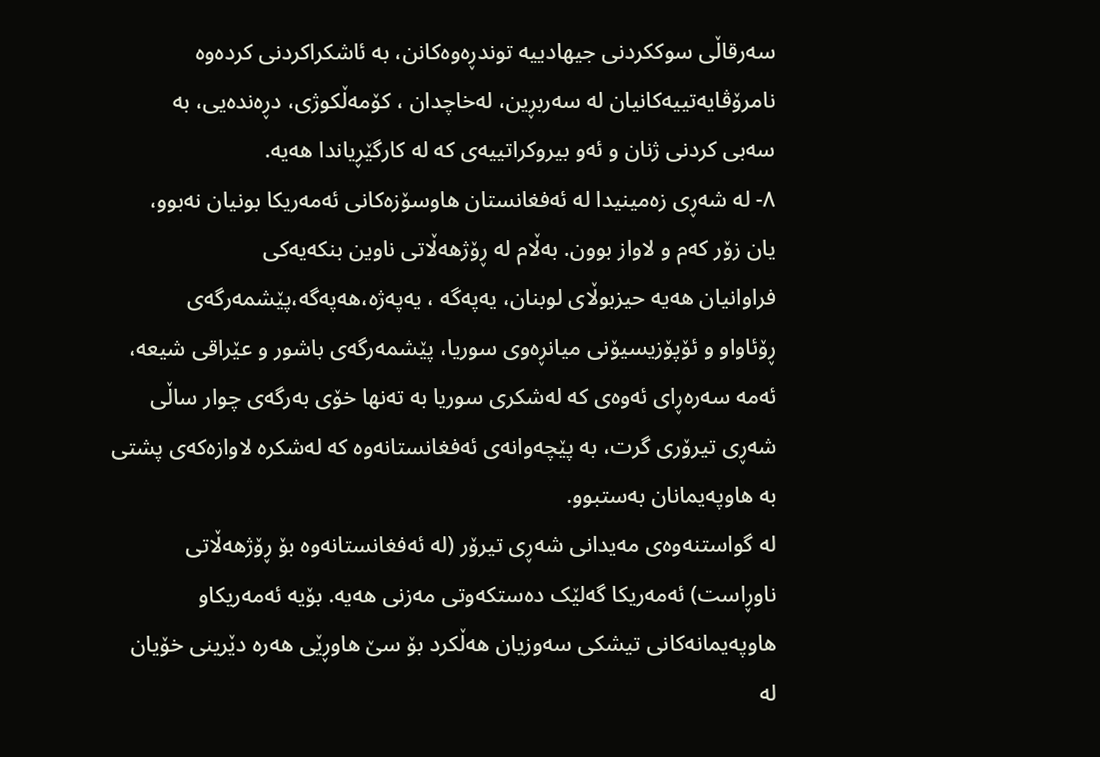سەرقاڵی سوککردنی جیھادییە توندڕەوەکانن، بە ئاشکراکردنی کردەوە
نامرۆڤایەتییەکانیان لە سەربڕین، لەخاچدان ، کۆمەڵکوژی، دڕەندەیی، بە
سەبی کردنی ژنان و ئەو بیروکراتییەی کە لە کارگێڕیاندا ھەیە.
٨- لە شەڕی زەمینیدا لە ئەفغانستان ھاوسۆزەکانی ئەمەریکا بونیان نەبوو،
یان زۆر کەم و لاواز بوون. بەڵام لە ڕۆژھەڵاتی ناوین بنکەیەکی
فراوانیان ھەیە حیزبوڵای لوبنان، یەپەگە ، یەپەژە،ھەپەگە،پێشمەرگەی
ڕۆئاواو و ئۆپۆزیسیۆنی میانڕەوی سوریا، پێشمەرگەی باشور و عێراقی شیعە،
ئەمە سەرەڕای ئەوەی کە لەشکری سوریا بە تەنھا خۆی بەرگەی چوار ساڵی
شەڕی تیرۆری گرت، بە پێچەوانەی ئەفغانستانەوە کە لەشکرە لاوازەکەی پشتی
بە ھاوپەیمانان بەستبوو.
لە گواستنەوەی مەیدانی شەڕی تیرۆر (لە ئەفغانستانەوە بۆ ڕۆژھەڵاتی
ناوڕاست) ئەمەریکا گەلێک دەستکەوتی مەزنی ھەیە. بۆیە ئەمەریکاو
ھاوپەیمانەکانی تیشکی سەوزیان ھەڵکرد بۆ سێ ھاوڕێی ھەرە دێرینی خۆیان
لە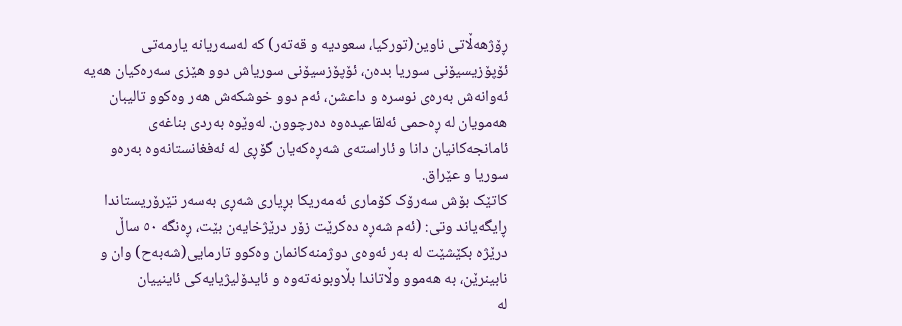ڕۆژھەڵاتی ناوین(تورکیا، سعودیە و قەتەر) کە لەسەریانە یارمەتی
ئۆپۆزیسیۆنی سوریا بدەن، ئۆپۆزسیۆنی سوریاش دوو ھێزی سەرەکیان ھەیە
ئەوانەش بەرەی نوسرە و داعشن، ئەم دوو خوشکەش ھەر وەکوو تالیبان
ھەمویان لە ڕەحمی ئەلقاعیدەوە دەرچوون. لەوێوە بەردی بناغەی
ئامانجەکانیان دانا و ئاراستەی شەڕەکەیان گۆڕی لە ئەفغانستانەوە بەرەو
سوریا و عێراق.
کاتێک بۆش سەرۆک کۆماری ئەمەریکا بڕیاری شەڕی بەسەر تێرۆریستاندا
ڕایگەیاند وتی: (ئەم شەڕە دەکرێت زۆر درێژخایەن بێت، ڕەنگە ٥٠ ساڵ
درێژە بکێشێت لە بەر ئەوەی دوژمنەکانمان وەکوو تارمایی(شەبەح) وان و
نابینرێن، بە ھەموو وڵاتاندا بڵاوبونەتەوە و ئایدۆلیژیایەکی ئاینییان
لە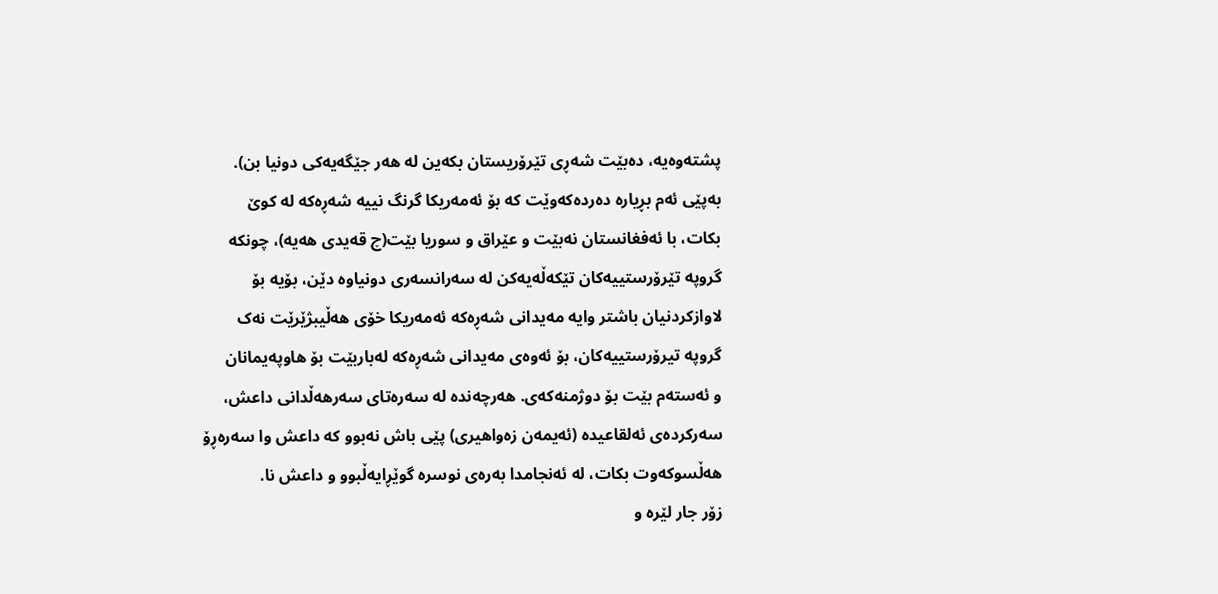پشتەوەیە، دەبێت شەڕی تێرۆریستان بکەین لە ھەر جێگەیەکی دونیا بن).
بەپێی ئەم بڕیارە دەردەکەوێت کە بۆ ئەمەریکا گرنگ نییە شەڕەکە لە کوێ
بکات، با ئەفغانستان نەبێت و عێراق و سوریا بێت(چ قەیدی ھەیە)، چونکە
گروپە تێرۆرستییەکان تێکەڵەیەکن لە سەرانسەری دونیاوە دێن، بۆیە بۆ
لاوازکردنیان باشتر وایە مەیدانی شەڕەکە ئەمەریکا خۆی ھەڵیبژێرێت نەک
گروپە تیرۆرستییەکان، بۆ ئەوەی مەیدانی شەڕەکە لەباربێت بۆ ھاوپەیمانان
و ئەستەم بێت بۆ دوژمنەکەی. ھەرچەندە لە سەرەتای سەرھەڵدانی داعش،
سەرکردەی ئەلقاعیدە (ئەیمەن زەواھیری) پێی باش نەبوو کە داعش وا سەرەڕۆ
ھەڵسوکەوت بکات، لە ئەنجامدا بەرەی نوسرە گوێڕایەڵبوو و داعش نا.
زۆر جار لێرە و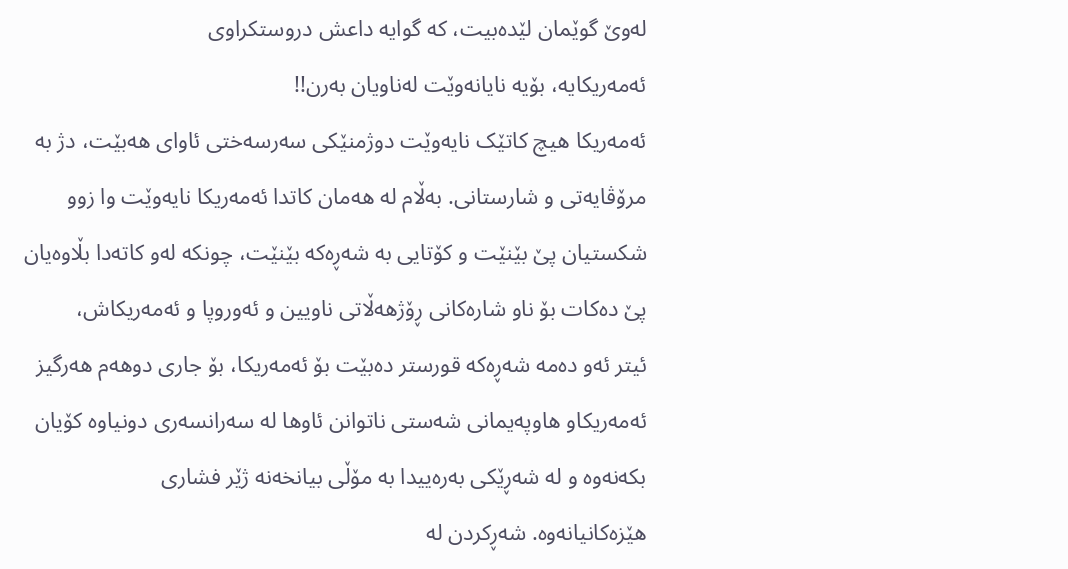لەوێ گوێمان لێدەبیت، کە گوایە داعش دروستکراوی
ئەمەریکایە، بۆیە نایانەوێت لەناویان بەرن!!
ئەمەریکا ھیچ کاتێک نایەوێت دوژمنێکی سەرسەختی ئاوای ھەبێت، دژ بە
مرۆڤایەتی و شارستانی. بەڵام لە ھەمان کاتدا ئەمەریکا نایەوێت وا زوو
شکستیان پێ بێنێت و کۆتایی بە شەڕەکە بێنێت، چونکە لەو کاتەدا بڵاوەیان
پێ دەکات بۆ ناو شارەکانی ڕۆژھەڵاتی ناویین و ئەوروپا و ئەمەریکاش،
ئیتر ئەو دەمە شەڕەکە قورستر دەبێت بۆ ئەمەریکا، بۆ جاری دوھەم ھەرگیز
ئەمەریکاو ھاوپەیمانی شەستی ناتوانن ئاوھا لە سەرانسەری دونیاوە کۆیان
بکەنەوە و لە شەڕێکی بەرەییدا بە مۆڵی بیانخەنە ژێر فشاری
ھێزەکانیانەوە. شەڕکردن لە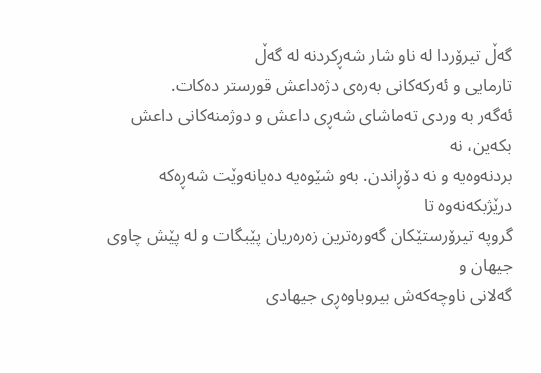گەڵ تیرۆردا لە ناو شار شەڕکردنە لە گەڵ
تارمایی و ئەرکەکانی بەرەی دژەداعش قورستر دەکات.
ئەگەر بە وردی تەماشای شەڕی داعش و دوژمنەکانی داعش بکەین، نە
بردنەوەیە و نە دۆڕاندن. بەو شێوەیە دەیانەوێت شەڕەکە درێژبکەنەوە تا
گروپە تیرۆرستێکان گەورەترین زەرەریان پێبگات و لە پێش چاوی جیھان و
گەلانی ناوچەکەش بیروباوەڕی جیھادی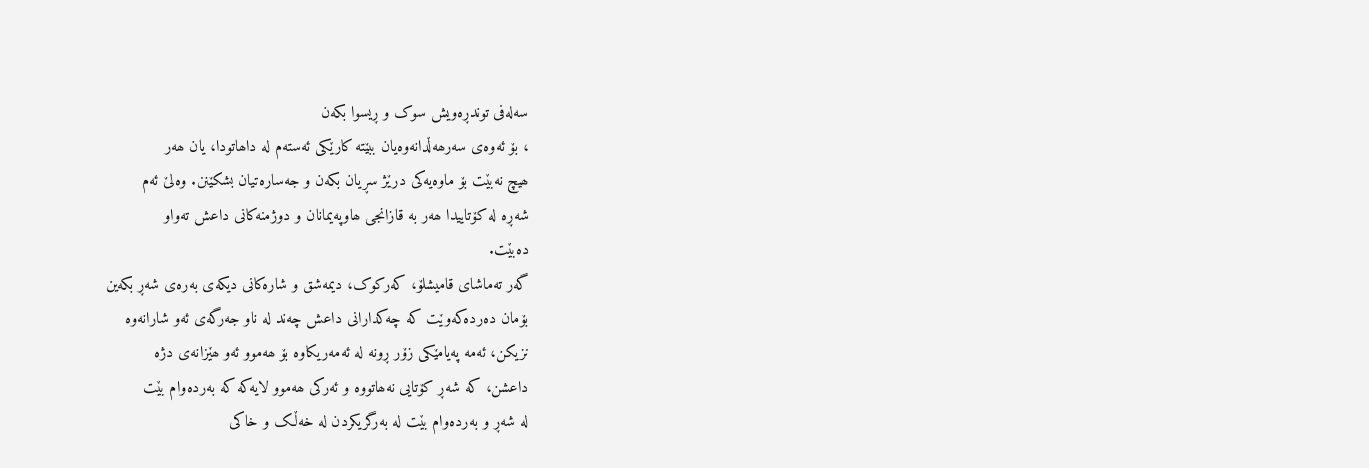سەلەفی توندڕەویش سوک و ڕیسوا بکەن
، بۆ ئەوەی سەرھەڵدانەوەیان ببێتە کارێکی ئەستەم لە داھاتودا، یان ھەر
ھیچ نەبێت بۆ ماوەیەکی درێژ سڕیان بکەن و جەسارەتیان بشکێنن. وەلێ ئەم
شەڕە لە کۆتاییدا ھەر بە قازانجی ھاوپەیمانان و دوژمنەکانی داعش تەواو
دەبێت.
گەر تەماشای قامیشلۆ، کەرکوک، دیمەشق و شارەکانی دیکەی بەرەی شەڕ بکەین
بۆمان دەردەکەوێت کە چەکدارانی داعش چەند لە ناو جەرگەی ئەو شارانەوە
نزیکن، ئەمە پەیامێکی زۆر ڕونە لە ئەمەریکاوە بۆ ھەموو ئەو ھێزانەی دژە
داعشن، کە شەڕ کۆتایی نەھاتووە و ئەرکی ھەموو لایەکە کە بەردەوام بێت
لە شەڕ و بەردەوام بێت لە بەرگریکردن لە خەڵک و خاکی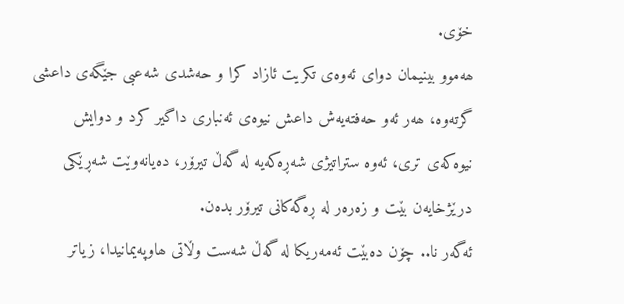خۆی.
ھەموو بینیمان دوای ئەوەی تکریت ئازاد کرا و حەشدی شەعبی جێگەی داعشی
گرتەوە، ھەر ئەو حەفتەیەش داعش نیوەی ئەنباری داگیر کرد و دوایش
نیوەکەی تری، ئەوە ستراتیژی شەڕەکەیە لە گەڵ تیرۆر، دەیانەوێت شەڕێکی
درێژخایەن بێت و زەرەر لە ڕەگەکانی تیرۆر بدەن.
ئەگەر نا.. چۆن دەبێت ئەمەریکا لە گەڵ شەست وڵاتی ھاوپەیمانیدا، زیاتر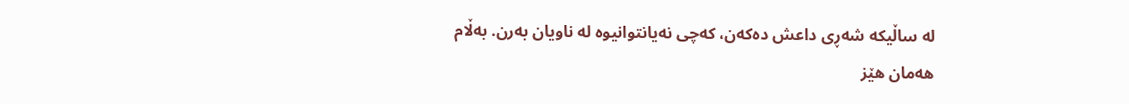لە ساڵیکە شەڕی داعش دەکەن، کەچی نەیانتوانیوە لە ناویان بەرن. بەڵام
ھەمان ھێز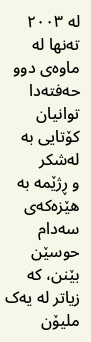لە ٢٠٠٣ تەنھا لە ماوەی دوو حەفتەدا توانیان کۆتایی بە لەشکر
و ڕژێمە بە ھێزەکەی سەدام حوسێن بێنن، کە زیاتر لە یەک ملیۆن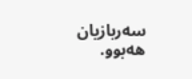سەربازیان
ھەبوو.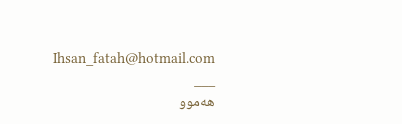Ihsan_fatah@hotmail.com
___
هەموو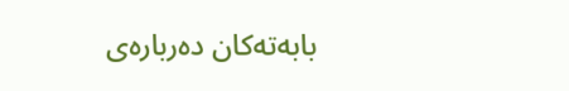بابەتەکان دەربارەی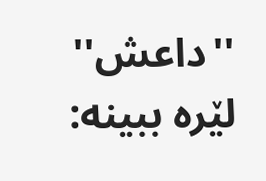''داعش'' لێرە ببینە: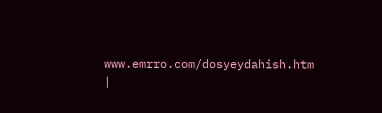www.emrro.com/dosyeydahish.htm
|